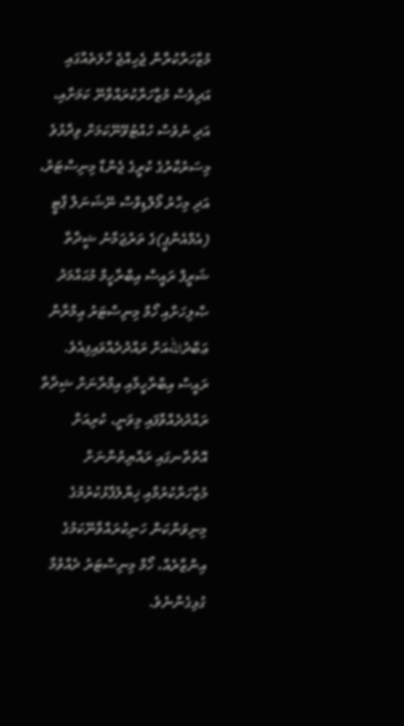މުޒާހަރާކުރާން ޖެހިއްޖެ ހާލަތެއްގައި އަދިވެސް މުޒާހަރާކުރައްވާނޭ ކަމަށާއި، އަދި ނުވެސް ހުއްޓުވޭނޭކަމަށް ވިދާޅުވެ މިސަރުކާރުގެ ކުރީގެ ޖެންޑާ މިނިސްޓަރު، އަދި މިހާރު މޯލްޑިވްސް ނޭޝަނަލް ޕާޓީ (އެމްއެންޕީ)ގެ ތަރުޖަމާނު ޝީދާތާ ޝަރީފް ރައީސް އިބްރާހީމް މުޙައްމަދު ޞާލިހަށާއި ހޯމް މިނިސްޓަރު ޢިމްރާން ޢަބްދުاللهއަށް ރައްދުދެއްވައިފިއެވެ.
ރައީސް އިބްރާހީމާއި އިމްރާނަށް ޝިދާތާ ރައްދުދެއްވާފައި މިވަނީ، ކުރިއަށް އޮތްތާނގައި ރައްޔިތުންނަށް މުޒާހަރާކުރުމާއި ޚިޔާލުފާޅުކުރުމުގެ މިނިވަންކަން ހަނިކުރައްވާނޭކަމުގެ އިންޒާރެއް، ހޯމް މިނިސްޓަރު ދެއްވުމާ ގުޅިގެންނެވެ.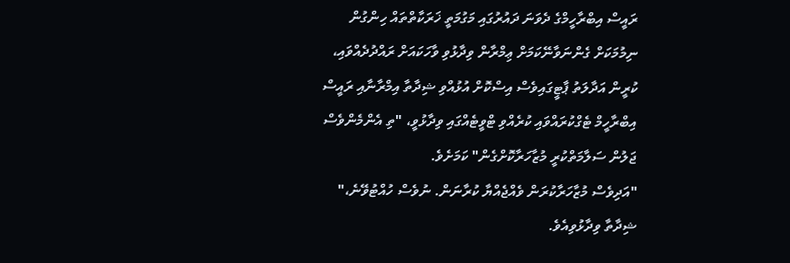ރައީސް އިބްރާހީމްގެ ދެވަނަ ދައުރުގައި މަގުމަތީ ޚަރަކާތްތައް ހިންގުން ނިމުމަކަށް ގެންނަވާނޭކަމަށް ޢިމްރާން ވިދާޅުވި ވާހަކައަށް ރައްދުދެއްވައި، ކުރީން އަދާލަތު ޕާޓީގައިވެސް އިސްކޮށް އުޅުއްވި ޝިދާތާ އިމްރާނާއި ރައީސް އިބްރާހީމް ޓެގްކުރައްވައި ކުރެއްވި ޓްވީޓެއްގައި ވިދާޅުވީ، "ތި އެންމެންވެސް ޖަލުން ސަލާމަތްކުރީ މުޒާހަރާކޮށްގެން" ކަމަށެވެ.
"އަދިވެސް މުޒާހަރާކުރަން ވެއްޖެއްޔާ ކުރާނަން. ނުވެސް ހުއްޓުވޭނެ،" ޝިދާތާ ވިދާޅުވިއެވެ.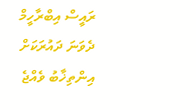ރައީސް އިބްރާހީމް ދެވަނަ ދައުރަކަށް އިންތިޚާބު ވެއްޖެ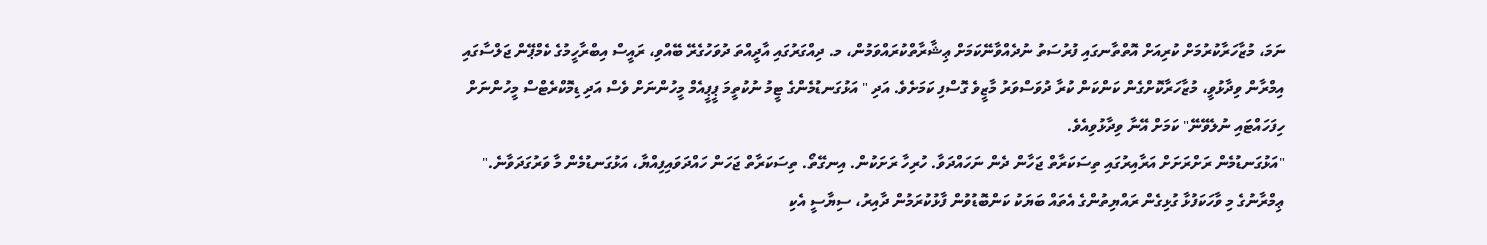ނަމަ، މުޒާހަރާކުރުމަށް ކުރިއަށް އޮތްތާނގައި ފުރުސަތު ނުދެއްވާނޭކަމަށް ޢިޝާރާތްކުރައްވަމުން، މ. ދިއްގަރުގައި އާދީއްތަ ދުވަހުގެރޭ ބޭއްވި، ރައީސް އިބްރާހީމުގެ ކެމްޕޭން ޖަލްސާގައި އިމްރާން ވިދާޅުވީ، މުޒާހަރާކޮށްގެން ކަންކަން ކުރާ ދުވަސްވަރު މާޒީވެ ގޮސްފި ކަމަށެވެ. އަދި " އަޅުގަނޑުމެންގެ ޓީމު ނުކުތީމަ ޕީޕީއެމް މީހުންނަށް ވެސް އަދި ޑިމޮކްރެޓްސް މީހުންނަށް ހިފަހައްޓައި ނުލެވޭނޭ" ކަމަށް އޭނާ ވިދާޅުވިއެވެ.
"އަޅުގަނޑުމެން ރަށްރަށަށް އަރާއިރުގައި ތިސަކަރާތް ޖަހާން ދެން ނަހައްދަވާ. ހުރިހާ ރަށަކުން. އިނގޭތޯ. ތިސަކަރާތް ޖަހަން ހައްދަވައިފިއްޔާ، އަޅުގަނޑުމެން މާ ވަރުގަދަވާނެ."
ޢިމްރާނުގެ މި ވާހަކަފުޅާ ގުޅިގެން ރައްޔިތުންގެ އެތައް ބަޔަކު ކަންބޮޑުވުން ފާޅުކުރަމުން ދާއިރު، ސިޔާސީ އެކި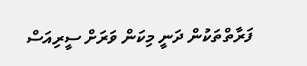ފަރާތްތަކުން ދަނީ މިކަން ވަރަށް ސީރިއަސް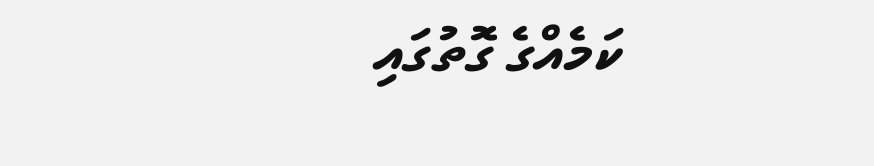ކަމެއްގެ ގޮތުގައި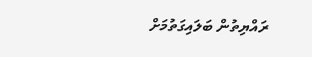ރައްޔިތުން ބަލައިގަތުމަށް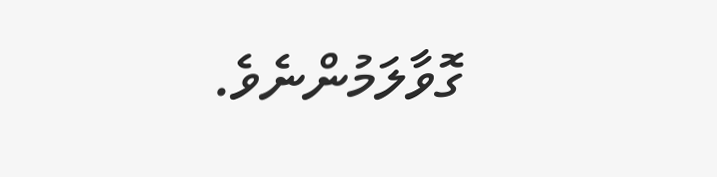ގޮވާލަމުންނެވެ.